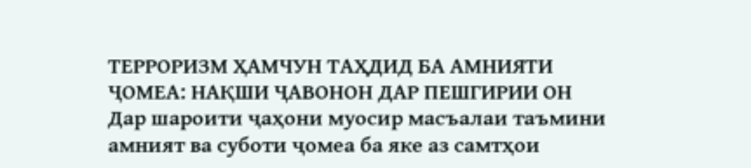ТЕРРОРИЗМ ҲАМЧУН ТАҲДИД БА АМНИЯТИ ҶОМЕА: НАҚШИ ҶАВОНОН ДАР ПЕШГИРИИ ОН
Дар шароити ҷаҳони муосир масъалаи таъмини амният ва суботи ҷомеа ба яке аз самтҳои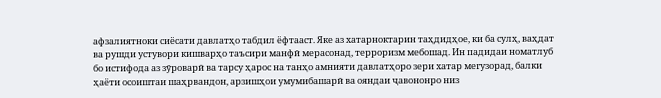афзалиятноки сиёсати давлатҳо табдил ёфтааст. Яке аз хатарноктарин таҳдидҳое, ки ба сулҳ, ваҳдат ва рушди устувори кишварҳо таъсири манфӣ мерасонад, терроризм мебошад. Ин падидаи номатлуб бо истифода аз зӯроварӣ ва тарсу ҳарос на танҳо амнияти давлатҳоро зери хатар мегузорад, балки ҳаёти осоиштаи шаҳрвандон, арзишҳои умумибашарӣ ва ояндаи ҷавононро низ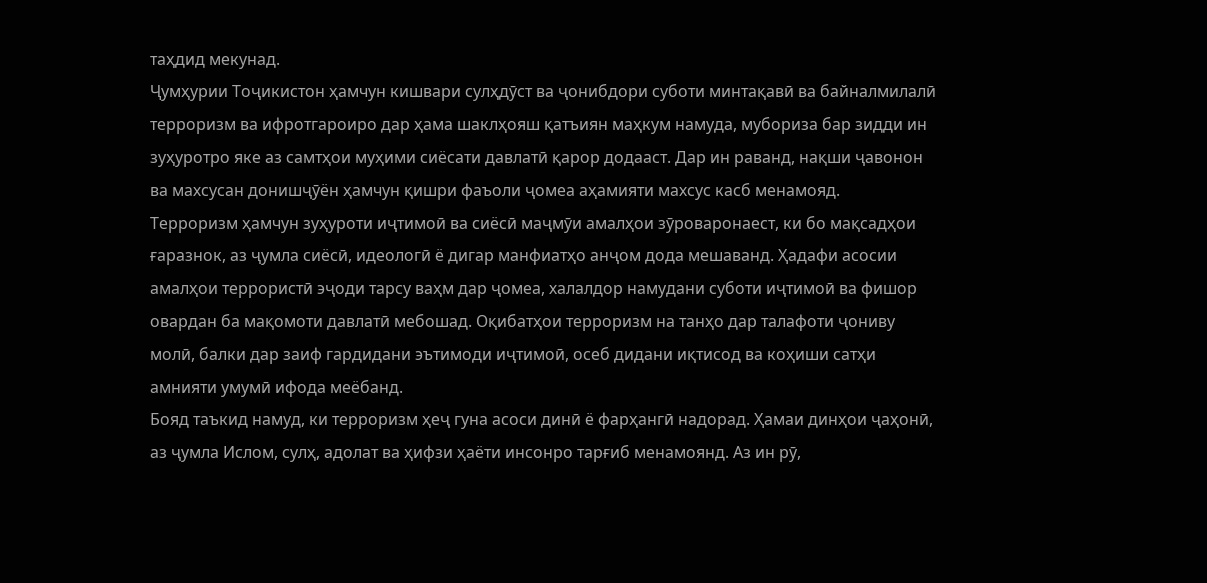таҳдид мекунад.
Ҷумҳурии Тоҷикистон ҳамчун кишвари сулҳдӯст ва ҷонибдори суботи минтақавӣ ва байналмилалӣ терроризм ва ифротгароиро дар ҳама шаклҳояш қатъиян маҳкум намуда, мубориза бар зидди ин зуҳуротро яке аз самтҳои муҳими сиёсати давлатӣ қарор додааст. Дар ин раванд, нақши ҷавонон ва махсусан донишҷӯён ҳамчун қишри фаъоли ҷомеа аҳамияти махсус касб менамояд.
Терроризм ҳамчун зуҳуроти иҷтимоӣ ва сиёсӣ маҷмӯи амалҳои зӯроваронаест, ки бо мақсадҳои ғаразнок, аз ҷумла сиёсӣ, идеологӣ ё дигар манфиатҳо анҷом дода мешаванд. Ҳадафи асосии амалҳои террористӣ эҷоди тарсу ваҳм дар ҷомеа, халалдор намудани суботи иҷтимоӣ ва фишор овардан ба мақомоти давлатӣ мебошад. Оқибатҳои терроризм на танҳо дар талафоти ҷониву молӣ, балки дар заиф гардидани эътимоди иҷтимоӣ, осеб дидани иқтисод ва коҳиши сатҳи амнияти умумӣ ифода меёбанд.
Бояд таъкид намуд, ки терроризм ҳеҷ гуна асоси динӣ ё фарҳангӣ надорад. Ҳамаи динҳои ҷаҳонӣ, аз ҷумла Ислом, сулҳ, адолат ва ҳифзи ҳаёти инсонро тарғиб менамоянд. Аз ин рӯ,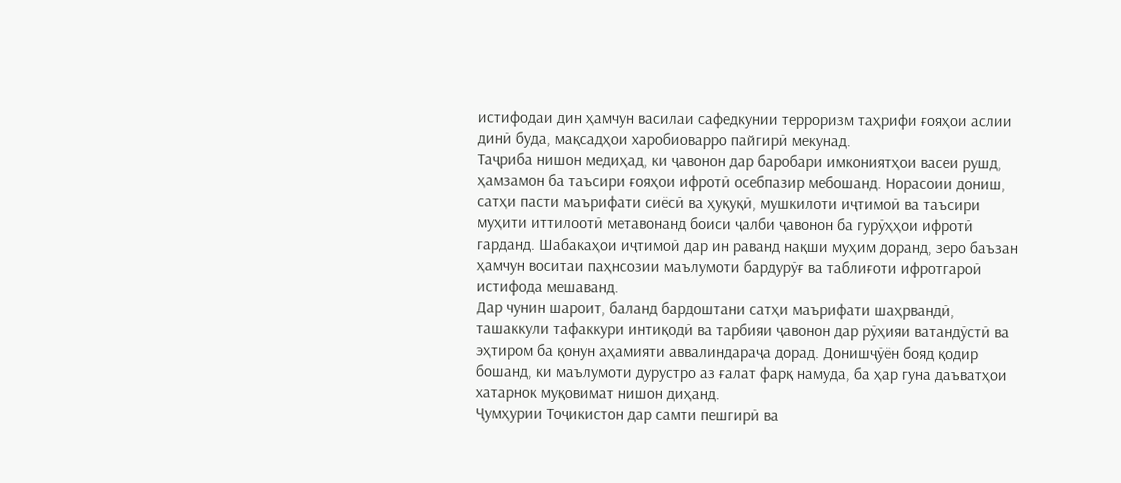истифодаи дин ҳамчун василаи сафедкунии терроризм таҳрифи ғояҳои аслии динӣ буда, мақсадҳои харобиоварро пайгирӣ мекунад.
Таҷриба нишон медиҳад, ки ҷавонон дар баробари имкониятҳои васеи рушд, ҳамзамон ба таъсири ғояҳои ифротӣ осебпазир мебошанд. Норасоии дониш, сатҳи пасти маърифати сиёсӣ ва ҳуқуқӣ, мушкилоти иҷтимоӣ ва таъсири муҳити иттилоотӣ метавонанд боиси ҷалби ҷавонон ба гурӯҳҳои ифротӣ гарданд. Шабакаҳои иҷтимоӣ дар ин раванд нақши муҳим доранд, зеро баъзан ҳамчун воситаи паҳнсозии маълумоти бардурӯғ ва таблиғоти ифротгароӣ истифода мешаванд.
Дар чунин шароит, баланд бардоштани сатҳи маърифати шаҳрвандӣ, ташаккули тафаккури интиқодӣ ва тарбияи ҷавонон дар рӯҳияи ватандӯстӣ ва эҳтиром ба қонун аҳамияти аввалиндараҷа дорад. Донишҷӯён бояд қодир бошанд, ки маълумоти дурустро аз ғалат фарқ намуда, ба ҳар гуна даъватҳои хатарнок муқовимат нишон диҳанд.
Ҷумҳурии Тоҷикистон дар самти пешгирӣ ва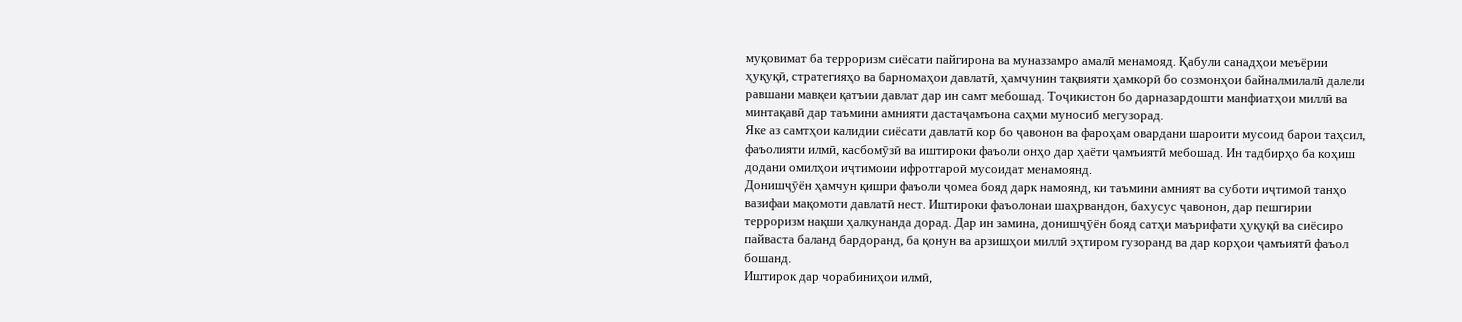муқовимат ба терроризм сиёсати пайгирона ва муназзамро амалӣ менамояд. Қабули санадҳои меъёрии ҳуқуқӣ, стратегияҳо ва барномаҳои давлатӣ, ҳамчунин тақвияти ҳамкорӣ бо созмонҳои байналмилалӣ далели равшани мавқеи қатъии давлат дар ин самт мебошад. Тоҷикистон бо дарназардошти манфиатҳои миллӣ ва минтақавӣ дар таъмини амнияти дастаҷамъона саҳми муносиб мегузорад.
Яке аз самтҳои калидии сиёсати давлатӣ кор бо ҷавонон ва фароҳам овардани шароити мусоид барои таҳсил, фаъолияти илмӣ, касбомӯзӣ ва иштироки фаъоли онҳо дар ҳаёти ҷамъиятӣ мебошад. Ин тадбирҳо ба коҳиш додани омилҳои иҷтимоии ифротгароӣ мусоидат менамоянд.
Донишҷӯён ҳамчун қишри фаъоли ҷомеа бояд дарк намоянд, ки таъмини амният ва суботи иҷтимоӣ танҳо вазифаи мақомоти давлатӣ нест. Иштироки фаъолонаи шаҳрвандон, бахусус ҷавонон, дар пешгирии терроризм нақши ҳалкунанда дорад. Дар ин замина, донишҷӯён бояд сатҳи маърифати ҳуқуқӣ ва сиёсиро пайваста баланд бардоранд, ба қонун ва арзишҳои миллӣ эҳтиром гузоранд ва дар корҳои ҷамъиятӣ фаъол бошанд.
Иштирок дар чорабиниҳои илмӣ,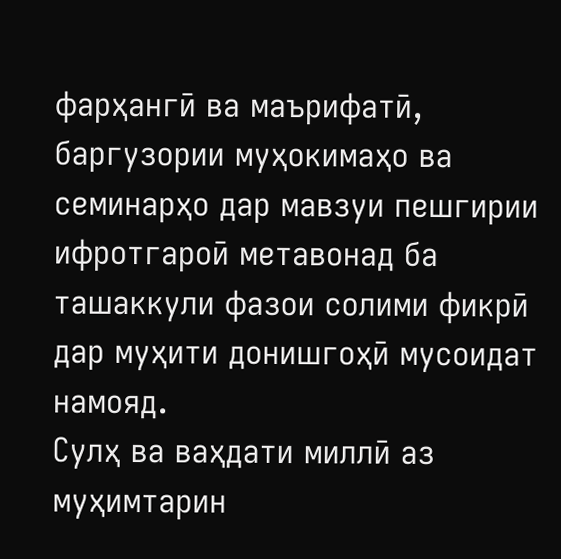фарҳангӣ ва маърифатӣ, баргузории муҳокимаҳо ва семинарҳо дар мавзуи пешгирии ифротгароӣ метавонад ба ташаккули фазои солими фикрӣ дар муҳити донишгоҳӣ мусоидат намояд.
Сулҳ ва ваҳдати миллӣ аз муҳимтарин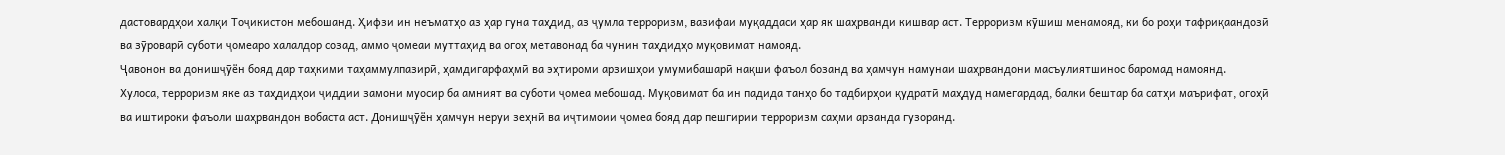дастовардҳои халқи Тоҷикистон мебошанд. Ҳифзи ин неъматҳо аз ҳар гуна таҳдид, аз ҷумла терроризм, вазифаи муқаддаси ҳар як шаҳрванди кишвар аст. Терроризм кӯшиш менамояд, ки бо роҳи тафриқаандозӣ ва зӯроварӣ суботи ҷомеаро халалдор созад, аммо ҷомеаи муттаҳид ва огоҳ метавонад ба чунин таҳдидҳо муқовимат намояд.
Ҷавонон ва донишҷӯён бояд дар таҳкими таҳаммулпазирӣ, ҳамдигарфаҳмӣ ва эҳтироми арзишҳои умумибашарӣ нақши фаъол бозанд ва ҳамчун намунаи шаҳрвандони масъулиятшинос баромад намоянд.
Хулоса, терроризм яке аз таҳдидҳои ҷиддии замони муосир ба амният ва суботи ҷомеа мебошад. Муқовимат ба ин падида танҳо бо тадбирҳои қудратӣ маҳдуд намегардад, балки бештар ба сатҳи маърифат, огоҳӣ ва иштироки фаъоли шаҳрвандон вобаста аст. Донишҷӯён ҳамчун неруи зеҳнӣ ва иҷтимоии ҷомеа бояд дар пешгирии терроризм саҳми арзанда гузоранд.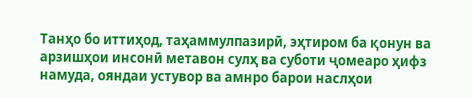Танҳо бо иттиҳод, таҳаммулпазирӣ, эҳтиром ба қонун ва арзишҳои инсонӣ метавон сулҳ ва суботи ҷомеаро ҳифз намуда, ояндаи устувор ва амнро барои наслҳои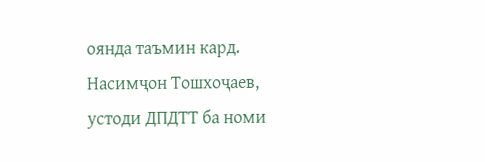оянда таъмин кард.
Насимҷон Тошхоҷаев, устоди ДПДТТ ба номи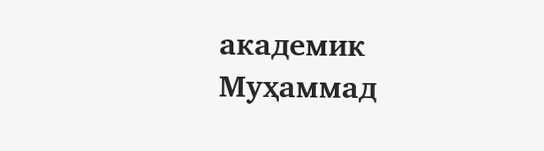академик Муҳаммад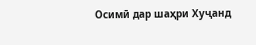Осимӣ дар шаҳри Хуҷанд